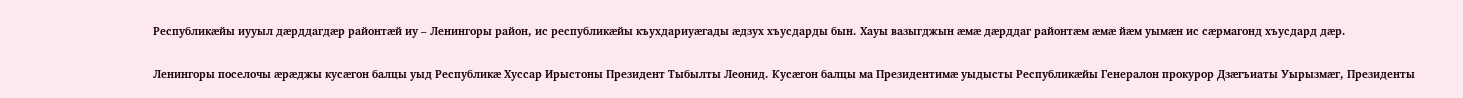Республикæйы иууыл дæрддагдæр районтæй иу – Ленингоры район, ис республикæйы къухдариуæгады æдзух хъусдарды бын. Хауы вазыгджын æмæ дæрддаг районтæм æмæ йæм уымæн ис сæрмагонд хъусдард дæр.

Ленингоры поселочы æрæджы кусæгон балцы уыд Республикæ Хуссар Ирыстоны Президент Тыбылты Леонид. Кусæгон балцы ма Президентимæ уыдысты Республикæйы Генералон прокурор Дзæгъиаты Уырызмæг, Президенты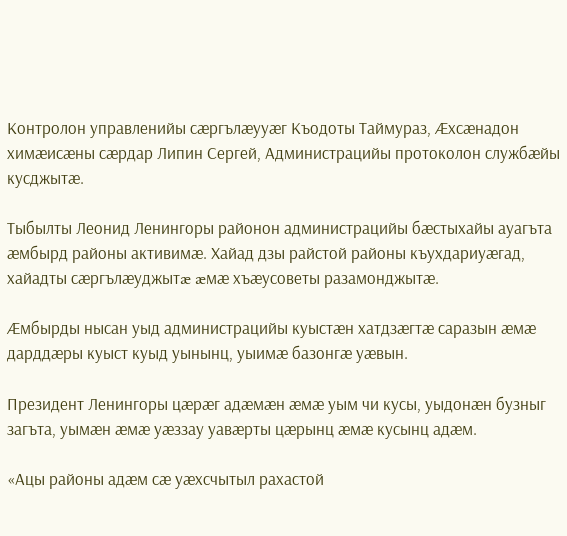Контролон управленийы сæргълæууæг Къодоты Таймураз, Æхсæнадон химæисæны сæрдар Липин Сергей, Администрацийы протоколон службæйы кусджытæ.

Тыбылты Леонид Ленингоры районон администрацийы бæстыхайы ауагъта æмбырд районы активимæ. Хайад дзы райстой районы къухдариуæгад, хайадты сæргълæуджытæ æмæ хъæусоветы разамонджытæ.

Æмбырды нысан уыд администрацийы куыстæн хатдзæгтæ саразын æмæ дарддæры куыст куыд уынынц, уыимæ базонгæ уæвын.

Президент Ленингоры цæрæг адæмæн æмæ уым чи кусы, уыдонæн бузныг загъта, уымæн æмæ уæззау уавæрты цæрынц æмæ кусынц адæм.

«Ацы районы адæм сæ уæхсчытыл рахастой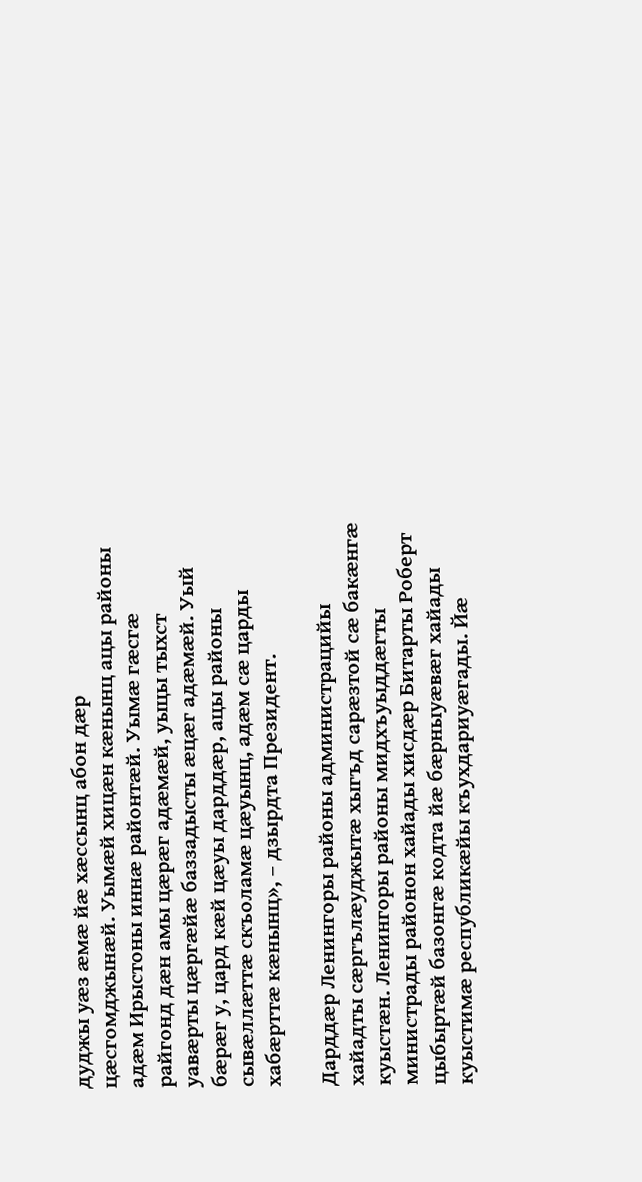дуджы уæз æмæ йæ хæссынц абон дæр цæсгомджынæй. Уымæй хицæн кæнынц ацы районы адæм Ирыстоны иннæ районтæй. Уымæ гæсгæ райгонд дæн амы цæрæг адæмæй, уыцы тыхст уавæрты цæргæйæ баззадысты æцæг адæмæй. Уый бæрæг у, цард кæй цæуы дарддæр, ацы районы сывæллæттæ скъоламæ цæуынц, адæм сæ царды хабæрттæ кæнынц», – дзырдта Президент.

Дарддæр Ленингоры районы администрацийы хайадты сæргълæуджытæ хыгъд сарæзтой сæ бакæнгæ куыстæн. Ленингоры районы мидхъуыддæгты министрады районон хайады хисдæр Битарты Роберт цыбыртæй базонгæ кодта йæ бæрныуæвæг хайады куыстимæ республикæйы къухдариуæгады. Йæ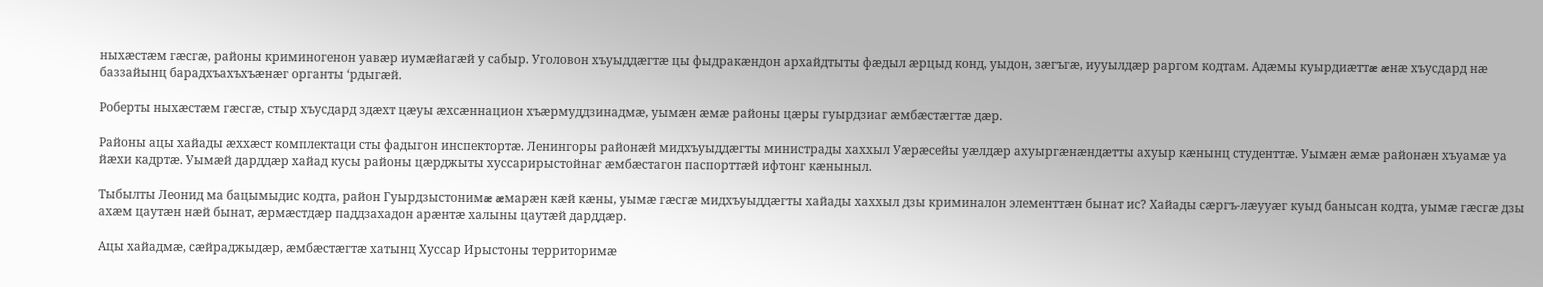ныхæстæм гæсгæ, районы криминогенон уавæр иумæйагæй у сабыр. Уголовон хъуыддæгтæ цы фыдракæндон архайдтыты фæдыл æрцыд конд, уыдон, зæгъгæ, иууылдæр раргом кодтам. Адæмы куырдиæттæ æнæ хъусдард нæ баззайынц барадхъахъхъæнæг органты ‘рдыгæй.

Роберты ныхæстæм гæсгæ, стыр хъусдард здæхт цæуы æхсæннацион хъæрмуддзинадмæ, уымæн æмæ районы цæры гуырдзиаг æмбæстæгтæ дæр.

Районы ацы хайады æххæст комплектаци сты фадыгон инспектортæ. Ленингоры районæй мидхъуыддæгты министрады хаххыл Уæрæсейы уæлдæр ахуыргæнæндæтты ахуыр кæнынц студенттæ. Уымæн æмæ районæн хъуамæ уа йæхи кадртæ. Уымæй дарддæр хайад кусы районы цæрджыты хуссарирыстойнаг æмбæстагон паспорттæй ифтонг кæныныл.

Тыбылты Леонид ма бацымыдис кодта, район Гуырдзыстонимæ æмарæн кæй кæны, уымæ гæсгæ мидхъуыддæгты хайады хаххыл дзы криминалон элементтæн бынат ис? Хайады сæргъ-лæууæг куыд банысан кодта, уымæ гæсгæ дзы ахæм цаутæн нæй бынат, æрмæстдæр паддзахадон арæнтæ халыны цаутæй дарддæр.

Ацы хайадмæ, сæйраджыдæр, æмбæстæгтæ хатынц Хуссар Ирыстоны территоримæ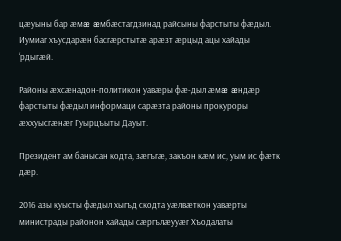цæуыны бар æмæ æмбæстагдзинад райсыны фарстыты фæдыл. Иумиаг хъусдарæн басгæрстытæ арæзт æрцыд ацы хайады ‘рдыгæй.

Районы æхсæнадон-политикон уавæры фæ-дыл æмæ æндæр фарстыты фæдыл информаци сарæзта районы прокуроры æххуысгæнæг Гуырцъыты Дауыт.

Президент ам банысан кодта, зæгъгæ, закъон кæм ис, уым ис фæтк дæр.

2016 азы куысты фæдыл хыгъд скодта уæлвæткон уавæрты министрады районон хайады сæргълæууæг Хъодалаты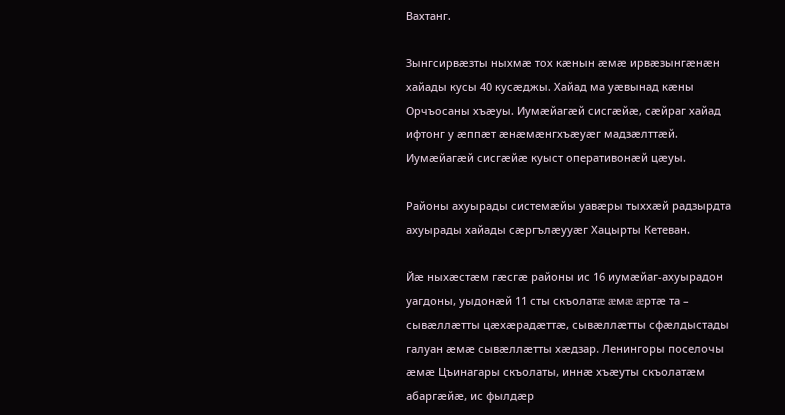Вахтанг.

Зынгсирвæзты ныхмæ тох кæнын æмæ ирвæзынгæнæн хайады кусы 40 кусæджы. Хайад ма уæвынад кæны Орчъосаны хъæуы. Иумæйагæй сисгæйæ, сæйраг хайад ифтонг у æппæт æнæмæнгхъæуæг мадзæлттæй. Иумæйагæй сисгæйæ куыст оперативонæй цæуы.

Районы ахуырады системæйы уавæры тыххæй радзырдта ахуырады хайады сæргълæууæг Хацырты Кетеван.

Йæ ныхæстæм гæсгæ районы ис 16 иумæйаг-ахуырадон уагдоны, уыдонæй 11 сты скъолатæ æмæ æртæ та – сывæллæтты цæхæрадæттæ, сывæллæтты сфæлдыстады галуан æмæ сывæллæтты хæдзар. Ленингоры поселочы æмæ Цъинагары скъолаты, иннæ хъæуты скъолатæм абаргæйæ, ис фылдæр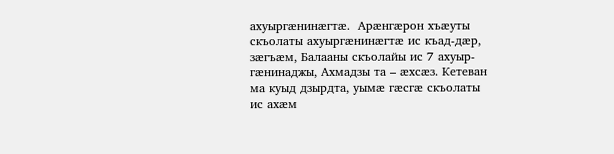ахуыргæнинæгтæ.  Арæнгæрон хъæуты скъолаты ахуыргæнинæгтæ ис къад-дæр, зæгъæм, Балааны скъолайы ис 7 ахуыр-гæнинаджы, Ахмадзы та – æхсæз. Кетеван ма куыд дзырдта, уымæ гæсгæ скъолаты ис ахæм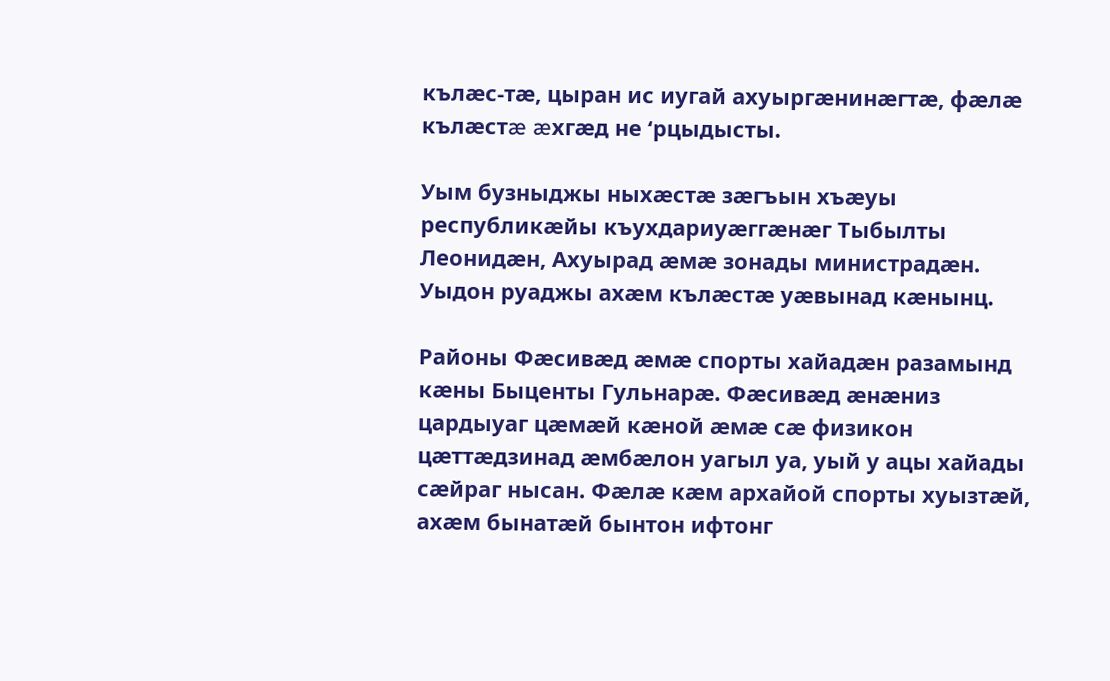кълæс-тæ, цыран ис иугай ахуыргæнинæгтæ, фæлæ кълæстæ æхгæд не ‘рцыдысты.

Уым бузныджы ныхæстæ зæгъын хъæуы республикæйы къухдариуæггæнæг Тыбылты Леонидæн, Ахуырад æмæ зонады министрадæн. Уыдон руаджы ахæм кълæстæ уæвынад кæнынц.

Районы Фæсивæд æмæ спорты хайадæн разамынд кæны Быценты Гульнарæ. Фæсивæд æнæниз цардыуаг цæмæй кæной æмæ сæ физикон цæттæдзинад æмбæлон уагыл уа, уый у ацы хайады сæйраг нысан. Фæлæ кæм архайой спорты хуызтæй, ахæм бынатæй бынтон ифтонг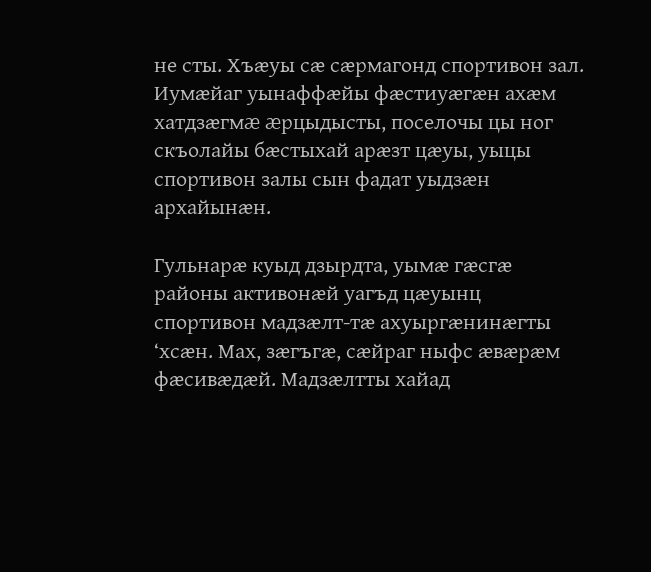не сты. Хъæуы сæ сæрмагонд спортивон зал. Иумæйаг уынаффæйы фæстиуæгæн ахæм хатдзæгмæ æрцыдысты, поселочы цы ног скъолайы бæстыхай арæзт цæуы, уыцы спортивон залы сын фадат уыдзæн архайынæн.

Гульнарæ куыд дзырдта, уымæ гæсгæ районы активонæй уагъд цæуынц спортивон мадзæлт-тæ ахуыргæнинæгты ‘хсæн. Мах, зæгъгæ, сæйраг ныфс æвæрæм фæсивæдæй. Мадзæлтты хайад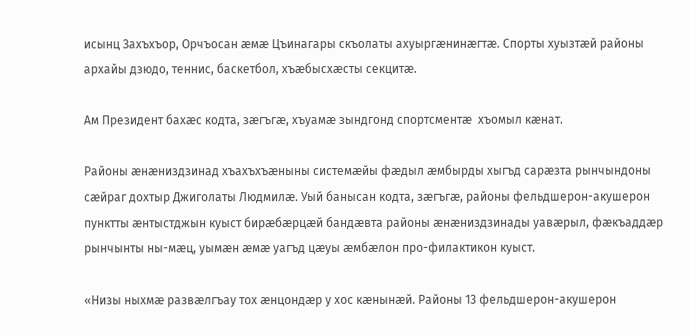исынц Захъхъор, Орчъосан æмæ Цъинагары скъолаты ахуыргæнинæгтæ. Спорты хуызтæй районы архайы дзюдо, теннис, баскетбол, хъæбысхæсты секцитæ.

Ам Президент бахæс кодта, зæгъгæ, хъуамæ зындгонд спортсментæ  хъомыл кæнат.

Районы æнæниздзинад хъахъхъæныны системæйы фæдыл æмбырды хыгъд сарæзта рынчындоны сæйраг дохтыр Джиголаты Людмилæ. Уый банысан кодта, зæгъгæ, районы фельдшерон-акушерон пунктты æнтыстджын куыст бирæбæрцæй бандæвта районы æнæниздзинады уавæрыл, фæкъаддæр рынчынты ны-мæц, уымæн æмæ уагъд цæуы æмбæлон про-филактикон куыст.

«Низы ныхмæ развæлгъау тох æнцондæр у хос кæнынæй. Районы 13 фельдшерон-акушерон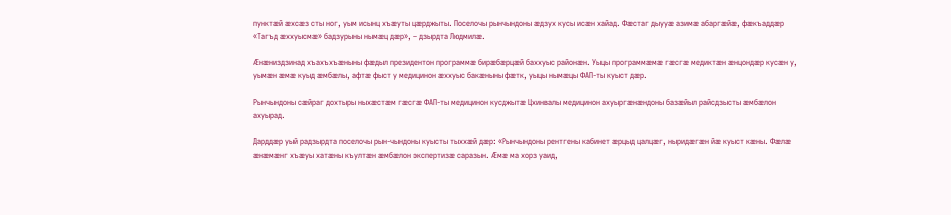пунктæй æхсæз сты ног, уым исынц хъæуты цæрджыты. Поселочы рынчындоны æдзух кусы исæн хайад. Фæстаг дыууæ азимæ абаргæйæ, фæкъаддæр «Тагъд æххуысмæ» бадзурыны нымæц дæр», – дзырдта Людмилæ.

Æнæниздзинад хъахъхъæныны фæдыл президентон программæ бирæбæрцæй баххуыс районæн. Уыцы программæмæ гæсгæ медиктæн æнцондæр кусæн у, уымæн æмæ куыд æмбæлы, афтæ фыст у медицинон æххуыс бакæныны фæтк, уыцы нымæцы ФАП-ты куыст дæр.

Рынчындоны сæйраг дохтыры ныхæстæм гæсгæ ФАП-ты медицинон кусджытæ Цхинвалы медицинон ахуыргæнæндоны базæйыл райсдзысты æмбæлон ахуырад.

Дарддæр уый радзырдта поселочы рын-чындоны куысты тыххæй дæр: «Рынчындоны рентгены кабинет æрцыд цалцæг, ныридæгæн йæ куыст кæны. Фæлæ æнæмæнг хъæуы хатæны къултæн æмбæлон экспертизæ саразын. Æмæ ма хорз уаид,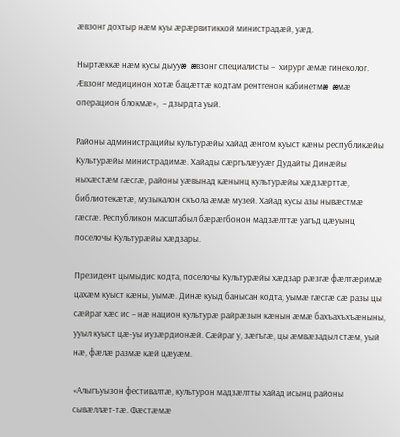æвзонг дохтыр нæм куы æрæрвитиккой министрадæй, уæд.

Ныртæккæ нæм кусы дыууæ æвзонг специалисты –  хирург æмæ гинеколог. Æвзонг медицинон хотæ бацæттæ кодтам рентгенон кабинетмæ æмæ операцион блокмæ»,  – дзырдта уый.

Районы администрацийы культурæйы хайад æнгом куыст кæны республикæйы Культурæйы министрадимæ. Хайады сæргълæууæг Дудайты Динæйы ныхæстæм гæсгæ, районы уæвынад кæнынц культурæйы хæдзæрттæ, библиотекæтæ, музыкалон скъола æмæ музей. Хайад кусы азы нывæстмæ гæсгæ. Республикон масштабыл бæрæгбонон мадзæлттæ уагъд цæуынц поселочы Культурæйы хæдзары.

Президент цымыдис кодта, поселочы Культурæйы хæдзар рæзгæ фæлтæримæ цахæм куыст кæны, уымæ. Динæ куыд банысан кодта, уымæ гæсгæ сæ разы цы сæйраг хæс ис – нæ национ культурæ райрæзын кæнын æмæ бахъахъхъæныны, ууыл куыст цæ-уы иузæрдионæй. Сæйраг у, зæгъгæ, цы æмвæзадыл стæм, уый нæ, фæлæ размæ кæй цæуæм.

«Алыгъуызон фестивалтæ, культурон мадзæлтты хайад исынц районы сывæллæт-тæ. Фæстæмæ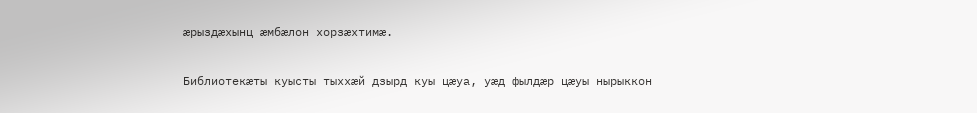æрыздæхынц æмбæлон хорзæхтимæ.

Библиотекæты куысты тыххæй дзырд куы цæуа, уæд фылдæр цæуы нырыккон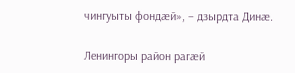чингуыты фондæй», – дзырдта Динæ.

Ленингоры район рагæй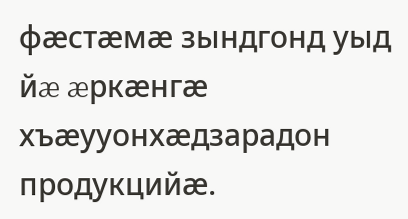фæстæмæ зындгонд уыд йæ æркæнгæ хъæууонхæдзарадон продукцийæ.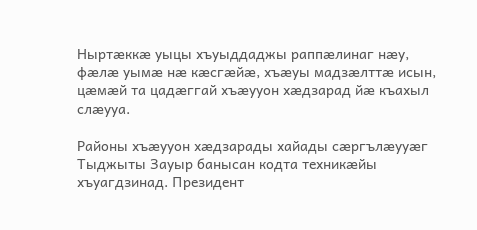Ныртæккæ уыцы хъуыддаджы раппæлинаг нæу, фæлæ уымæ нæ кæсгæйæ, хъæуы мадзæлттæ исын, цæмæй та цадæггай хъæууон хæдзарад йæ къахыл слæууа.

Районы хъæууон хæдзарады хайады сæргълæууæг Тыджыты Зауыр банысан кодта техникæйы хъуагдзинад. Президент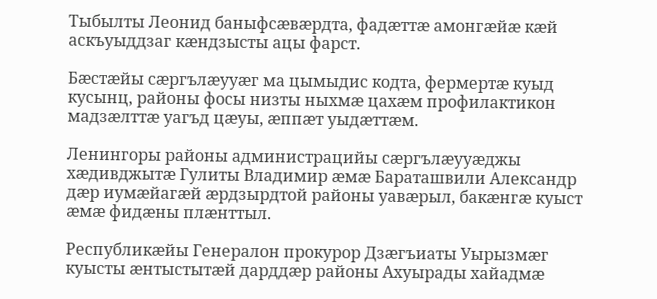Тыбылты Леонид баныфсæвæрдта, фадæттæ амонгæйæ кæй аскъуыддзаг кæндзысты ацы фарст.

Бæстæйы сæргълæууæг ма цымыдис кодта, фермертæ куыд кусынц, районы фосы низты ныхмæ цахæм профилактикон мадзæлттæ уагъд цæуы, æппæт уыдæттæм.

Ленингоры районы администрацийы сæргълæууæджы хæдивджытæ Гулиты Владимир æмæ Бараташвили Александр дæр иумæйагæй æрдзырдтой районы уавæрыл, бакæнгæ куыст æмæ фидæны плæнттыл.

Республикæйы Генералон прокурор Дзæгъиаты Уырызмæг куысты æнтыстытæй дарддæр районы Ахуырады хайадмæ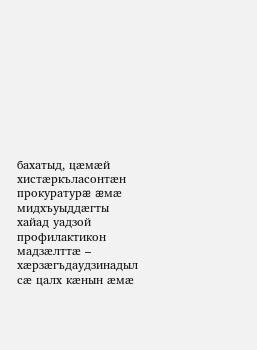бахатыд, цæмæй хистæркъласонтæн прокуратурæ æмæ мидхъуыддæгты хайад уадзой профилактикон мадзæлттæ – хæрзæгъдаудзинадыл сæ цалх кæнын æмæ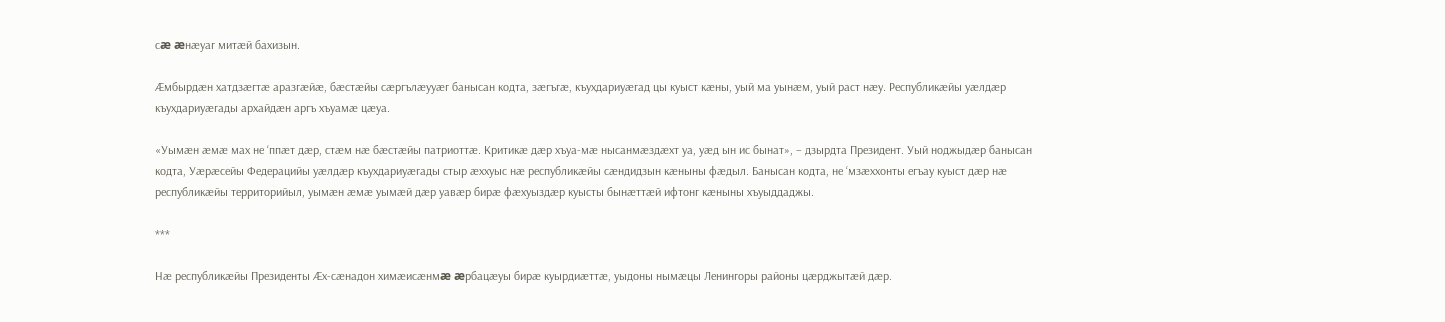сæ æнæуаг митæй бахизын.

Æмбырдæн хатдзæгтæ аразгæйæ, бæстæйы сæргълæууæг банысан кодта, зæгъгæ, къухдариуæгад цы куыст кæны, уый ма уынæм, уый раст нæу. Республикæйы уæлдæр къухдариуæгады архайдæн аргъ хъуамæ цæуа.

«Уымæн æмæ мах не ‘ппæт дæр, стæм нæ бæстæйы патриоттæ. Критикæ дæр хъуа-мæ нысанмæздæхт уа, уæд ын ис бынат», – дзырдта Президент. Уый ноджыдæр банысан кодта, Уæрæсейы Федерацийы уæлдæр къухдариуæгады стыр æххуыс нæ республикæйы сæндидзын кæныны фæдыл. Банысан кодта, не ‘мзæххонты егъау куыст дæр нæ республикæйы территорийыл, уымæн æмæ уымæй дæр уавæр бирæ фæхуыздæр куысты бынæттæй ифтонг кæныны хъуыддаджы.

***

Нæ республикæйы Президенты Æх-сæнадон химæисæнмæ æрбацæуы бирæ куырдиæттæ, уыдоны нымæцы Ленингоры районы цæрджытæй дæр.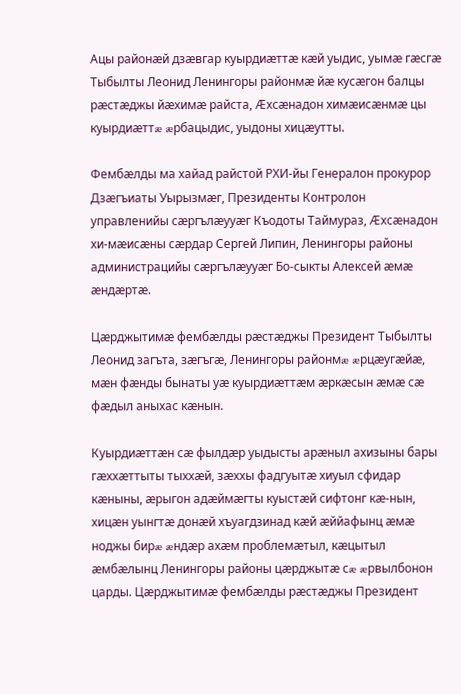Ацы районæй дзæвгар куырдиæттæ кæй уыдис, уымæ гæсгæ Тыбылты Леонид Ленингоры районмæ йæ кусæгон балцы рæстæджы йæхимæ райста, Æхсæнадон химæисæнмæ цы куырдиæттæ æрбацыдис, уыдоны хицæутты.

Фембæлды ма хайад райстой РХИ-йы Генералон прокурор Дзæгъиаты Уырызмæг, Президенты Контролон управленийы сæргълæууæг Къодоты Таймураз, Æхсæнадон хи-мæисæны сæрдар Сергей Липин, Ленингоры районы администрацийы сæргълæууæг Бо-сыкты Алексей æмæ æндæртæ.

Цæрджытимæ фембæлды рæстæджы Президент Тыбылты Леонид загъта, зæгъгæ, Ленингоры районмæ æрцæугæйæ, мæн фæнды бынаты уæ куырдиæттæм æркæсын æмæ сæ фæдыл аныхас кæнын.

Куырдиæттæн сæ фылдæр уыдысты арæныл ахизыны бары гæххæттыты тыххæй, зæххы фадгуытæ хиуыл сфидар кæныны, æрыгон адæймæгты куыстæй сифтонг кæ-нын, хицæн уынгтæ донæй хъуагдзинад кæй æййафынц æмæ ноджы бирæ æндæр ахæм проблемæтыл, кæцытыл æмбæлынц Ленингоры районы цæрджытæ сæ æрвылбонон царды. Цæрджытимæ фембæлды рæстæджы Президент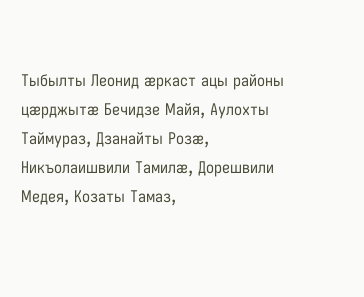Тыбылты Леонид æркаст ацы районы цæрджытæ Бечидзе Майя, Аулохты Таймураз, Дзанайты Розæ, Никъолаишвили Тамилæ, Дорешвили Медея, Козаты Тамаз,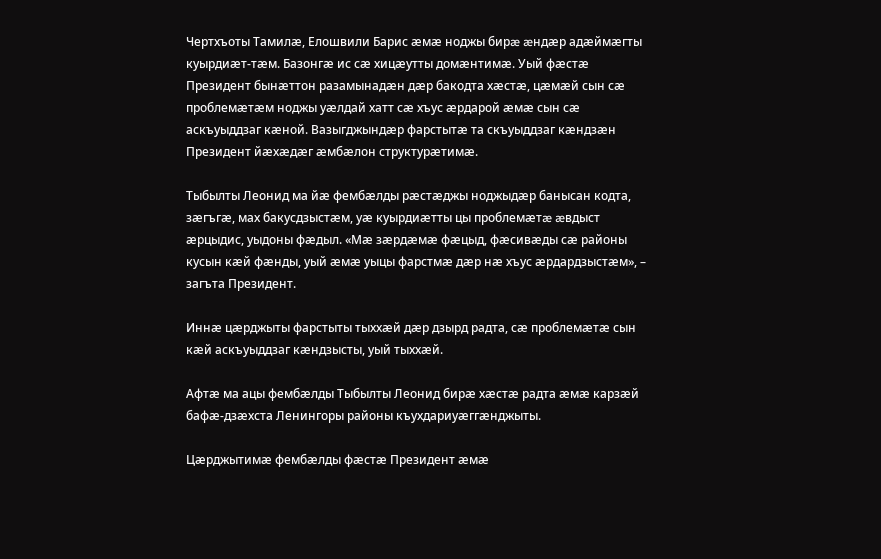Чертхъоты Тамилæ, Елошвили Барис æмæ ноджы бирæ æндæр адæймæгты куырдиæт-тæм. Базонгæ ис сæ хицæутты домæнтимæ. Уый фæстæ Президент бынæттон разамынадæн дæр бакодта хæстæ, цæмæй сын сæ проблемæтæм ноджы уæлдай хатт сæ хъус æрдарой æмæ сын сæ аскъуыддзаг кæной. Вазыгджындæр фарстытæ та скъуыддзаг кæндзæн Президент йæхæдæг æмбæлон структурæтимæ.

Тыбылты Леонид ма йæ фембæлды рæстæджы ноджыдæр банысан кодта, зæгъгæ, мах бакусдзыстæм, уæ куырдиæтты цы проблемæтæ æвдыст æрцыдис, уыдоны фæдыл. «Мæ зæрдæмæ фæцыд, фæсивæды сæ районы кусын кæй фæнды, уый æмæ уыцы фарстмæ дæр нæ хъус æрдардзыстæм», – загъта Президент.

Иннæ цæрджыты фарстыты тыххæй дæр дзырд радта, сæ проблемæтæ сын кæй аскъуыддзаг кæндзысты, уый тыххæй.

Афтæ ма ацы фембæлды Тыбылты Леонид бирæ хæстæ радта æмæ карзæй бафæ-дзæхста Ленингоры районы къухдариуæггæнджыты.

Цæрджытимæ фембæлды фæстæ Президент æмæ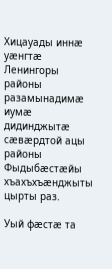Хицауады иннæ уæнгтæ Ленингоры районы разамынадимæ иумæ  дидинджытæ сæвæрдтой ацы районы Фыдыбæстæйы хъахъхъæнджыты цырты раз.

Уый фæстæ та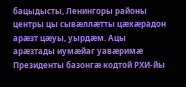бацыдысты, Ленингоры районы центры цы сывæллæтты цæхæрадон арæзт цæуы, уырдæм. Ацы арæзтады иумæйаг уавæримæ Президенты базонгæ кодтой РХИ-йы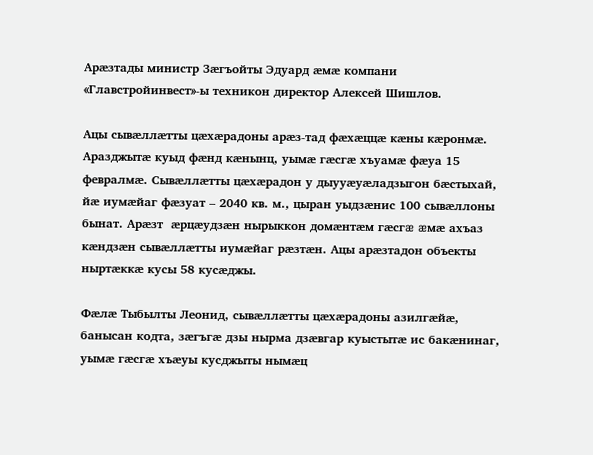Арæзтады министр Зæгъойты Эдуард æмæ компани «Главстройинвест»-ы техникон директор Алексей Шишлов.

Ацы сывæллæтты цæхæрадоны арæз-тад фæхæццæ кæны кæронмæ. Аразджытæ куыд фæнд кæнынц, уымæ гæсгæ хъуамæ фæуа 15 февралмæ. Сывæллæтты цæхæрадон у дыууæуæладзыгон бæстыхай, йæ иумæйаг фæзуат – 2040 кв. м., цыран уыдзæнис 100 сывæллоны бынат. Арæзт  æрцæудзæн нырыккон домæнтæм гæсгæ æмæ ахъаз кæндзæн сывæллæтты иумæйаг рæзтæн. Ацы арæзтадон объекты ныртæккæ кусы 58 кусæджы.

Фæлæ Тыбылты Леонид, сывæллæтты цæхæрадоны азилгæйæ, банысан кодта, зæгъгæ дзы нырма дзæвгар куыстытæ ис бакæнинаг, уымæ гæсгæ хъæуы кусджыты нымæц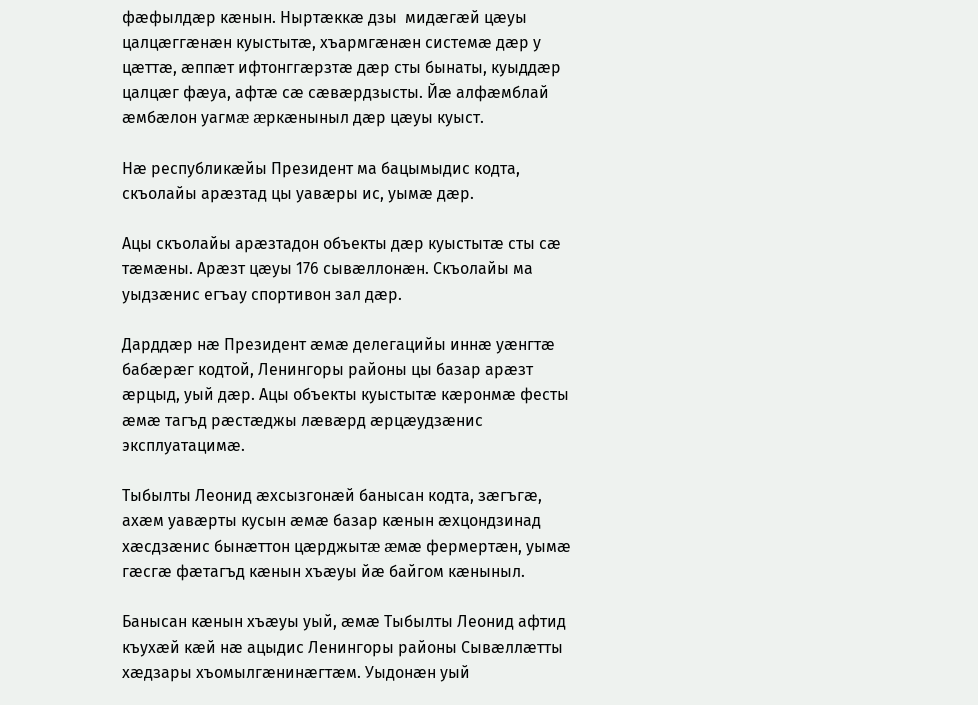фæфылдæр кæнын. Ныртæккæ дзы  мидæгæй цæуы цалцæггæнæн куыстытæ, хъармгæнæн системæ дæр у цæттæ, æппæт ифтонггæрзтæ дæр сты бынаты, куыддæр цалцæг фæуа, афтæ сæ сæвæрдзысты. Йæ алфæмблай æмбæлон уагмæ æркæныныл дæр цæуы куыст.

Нæ республикæйы Президент ма бацымыдис кодта, скъолайы арæзтад цы уавæры ис, уымæ дæр.

Ацы скъолайы арæзтадон объекты дæр куыстытæ сты сæ тæмæны. Арæзт цæуы 176 сывæллонæн. Скъолайы ма уыдзæнис егъау спортивон зал дæр.

Дарддæр нæ Президент æмæ делегацийы иннæ уæнгтæ бабæрæг кодтой, Ленингоры районы цы базар арæзт æрцыд, уый дæр. Ацы объекты куыстытæ кæронмæ фесты æмæ тагъд рæстæджы лæвæрд æрцæудзæнис эксплуатацимæ.

Тыбылты Леонид æхсызгонæй банысан кодта, зæгъгæ, ахæм уавæрты кусын æмæ базар кæнын æхцондзинад хæсдзæнис бынæттон цæрджытæ æмæ фермертæн, уымæ гæсгæ фæтагъд кæнын хъæуы йæ байгом кæныныл.

Банысан кæнын хъæуы уый, æмæ Тыбылты Леонид афтид къухæй кæй нæ ацыдис Ленингоры районы Сывæллæтты хæдзары хъомылгæнинæгтæм. Уыдонæн уый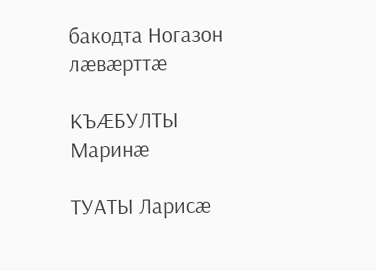бакодта Ногазон лæвæрттæ

КЪÆБУЛТЫ Маринæ

ТУАТЫ Ларисæ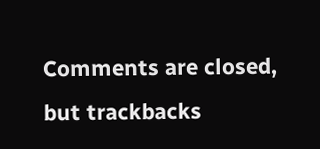Comments are closed, but trackbacks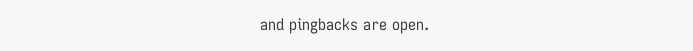and pingbacks are open.